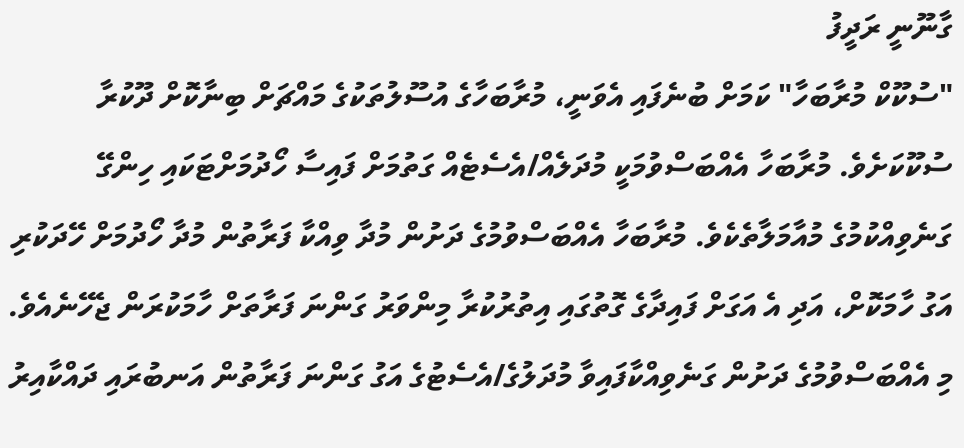ގާނޫނީ ރަދީފު
"ސުކޫކް މުރާބަހާ" ކަމަށް ބުނެފައި އެވަނީ، މުރާބަހާގެ އުސޫލުތަކުގެ މައްޗަށް ބިނާކޮށް ދޫކުރާ ސުކޫކަށެވެ. މުރާބަހާ އެއްބަސްވުމަކީ މުދަލެއް/އެސެޓެއް ގަތުމަށް ފައިސާ ހޯދުމަށްޓަކައި ހިންގޭ ގަނެވިއްކުމުގެ މުއާމަލާތެކެވެ. މުރާބަހާ އެއްބަސްވުމުގެ ދަށުން މުދާ ވިއްކާ ފަރާތުން މުދާ ހޯދުމަށް ހޭދަކުރި އަގު ހާމަކޮށް، އަދި އެ އަގަށް ފައިދާގެ ގޮތުގައި އިތުރުކުރާ މިންވަރު ގަންނަ ފަރާތަށް ހާމަކުރަން ޖެހޭނެއެވެ. މި އެއްބަސްވުމުގެ ދަށުން ގަނެވިއްކާފައިވާ މުދަލުގެ/އެސެޓުގެ އަގު ގަންނަ ފަރާތުން އަނބުރައި ދައްކާއިރު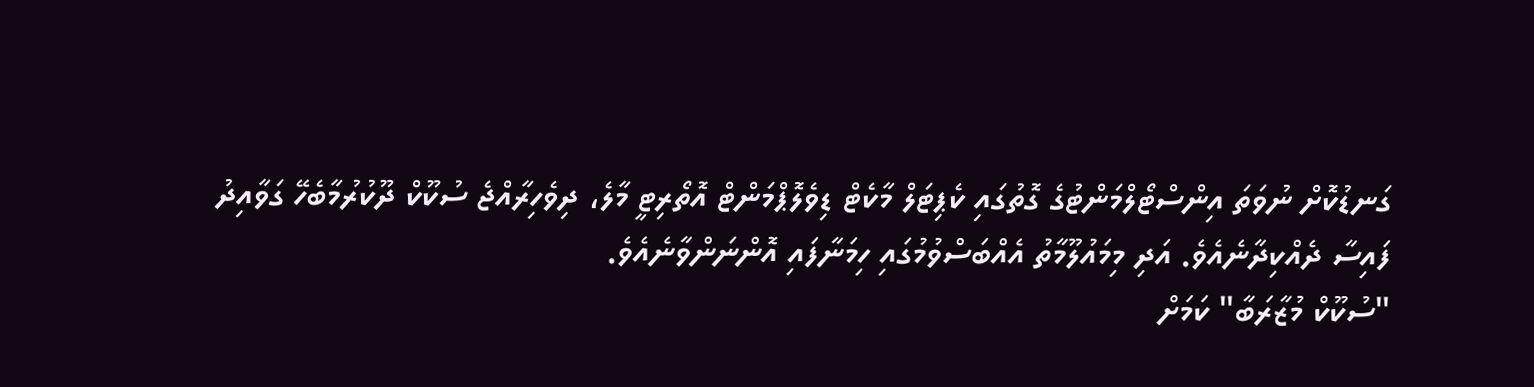ގަނޑުކޮށް ނުވަތަ އިންސްޓޯލްމަންޓުގެ ގޮތުގައި ކެޕިޓަލް މާކެޓް ޑިވެލޮޕްމަންޓް އޮތޯރިޓީ މާލެ، ދިވެހިރާއްޖެ ސުކޫކް ދޫކުރުމާބެހޭ ގަވާއިދު ފައިސާ ދެއްކިދާނެއެވެ. އަދި މިމައުލޫމާތު އެއްބަސްވުމުގައި ހިމަނާފައި އޮންނަންވާނެއެވެ.
"ސުކޫކް މުޒާރަބާ" ކަމަށް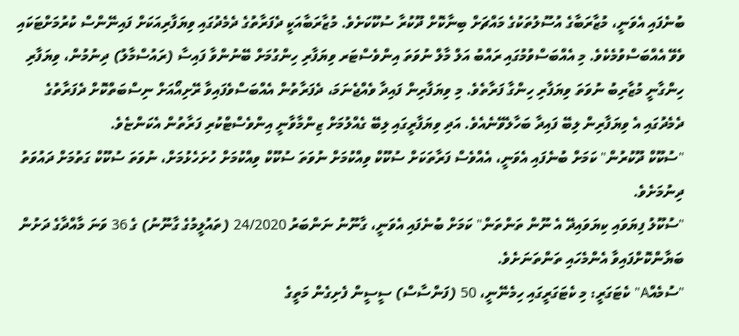ބުނެފައި އެވަނީ، މުޒާރަބާގެ އުސޫލުތަކުގެ މައްޗަށް ބިނާކޮށް ދޫކުރާ ސުކޫކަށެވެ. މުޒާރަބާއަކީ ދެފަރާތުގެ ދެމެދުގައި ވިޔަފާރިއަކަށް ފައިނޭންސް ކުރުމަށްޓަކައި ވެވޭ އެއްބަސްވުމެކެވެ. މި އެއްބަސްވުމުގައި ރައްބު އަލް މާލް ނުވަތަ އިންވެސްޓަރ ވިޔަފާރި ހިންގުމަށް ބޭނުންވާ ފައިސާ (ރައުސްމާލު) ދިނުމުން، ވިޔަފާރި ހިންގާނީ މުޒާރިބު ނުވަތަ ވިޔަފާރި ހިންގާ ފަރާތެވެ. މި ވިޔަފާރިން ފައިދާ ވެއްޖެނަމަ، ދެފަރާތުން އެއްބަސްވެފައިވާ ރޭށިއޯއަށް ނިސްބަތްކޮށް ދެފަރާތުގެ ދެމެދުގައި އެ ވިޔަފާރިން ލިބޭ ފައިދާ ބަހާލެވޭނެއެވެ. އަދި ވިޔަފާރީގައި ލިބޭ ގެއްލުމަށް ޒިންމާވާނީ އިންވެސްޓްކުރި ފަރާތުން އެކަންޏެވެ.
"ސުކޫކް ދޫކުރުން" ކަމަށް ބުނެފައި އެވަނީ، އެއްވެސް ފަރާތަކަށް ސުކޫކް ވިއްކުމަށް ނުވަތަ ސުކޫކް ވިއްކުމަށް ހުށަހެޅުމަށް، ނުވަތަ ސުކޫކް ގަތުމަށް ދައުވަތު ދިނުމަށެވެ.
"ސުކޫލު ފިޔަވައި ކިޔަވައިދޭ އެ ނޫން ތަންތަން" ކަމަށް ބުނެފައި އެވަނީ، ގާނޫނު ނަންބަރު 24/2020 (ތައުލީމުގެ ގާނޫނު) ގެ 36 ވަނަ މާއްދާގެ ދަށުން ބަޔާންކޮށްފައިވާ އެންމެހައި ތަންތަނަށެވެ.
"ސުމެއްA" ކެޓަގަރީ: މި ކެޓަގަރީގައި ހިމެނޭނީ، 50 (ފަންސާސް) ސީސީން ފެށިގެން މަތީގެ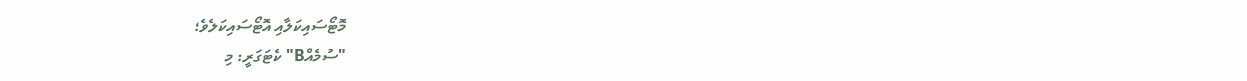މޮޓޯސައިކަލާއި އޮޓޯސައިކަލެވެ؛
"ސުމެއްB" ކެޓަގަރީ: މި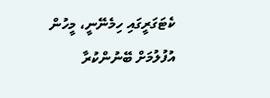ކެޓަގަރީގައި ހިމެނޭނީ، މީހުން އުފުލުމަށް ބޭނުންކުރާ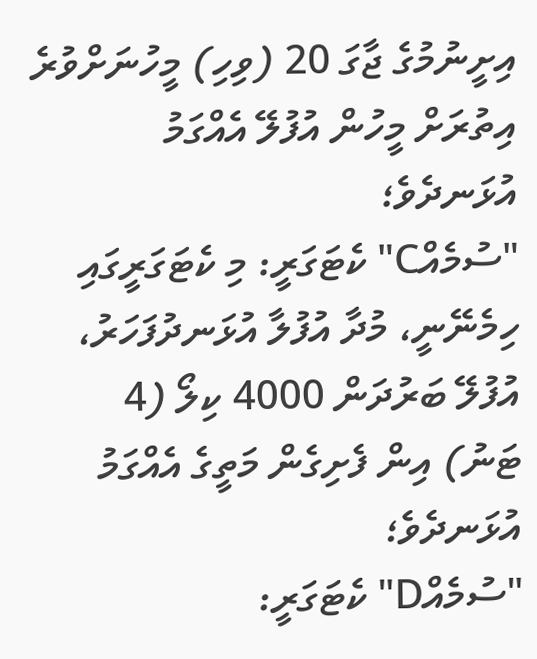އިށީނުމުގެ ޖާގަ 20 (ވިހި) މީހުނަށްވުރެ އިތުރަށް މީހުން އުފުލޭ އެއްގަމު އުޅަނދެވެ؛
"ސުމެއްC" ކެޓަގަރީ: މި ކެޓަގަރީގައި ހިމެނޭނީ، މުދާ އުފުލާ އުޅަނދުފަހަރު، އުފުލޭ ބަރުދަން 4000 ކިލޯ (4 ޓަނު) އިން ފެށިގެން މަތީގެ އެއްގަމު އުޅަނދެވެ؛
"ސުމެއްD" ކެޓަގަރީ: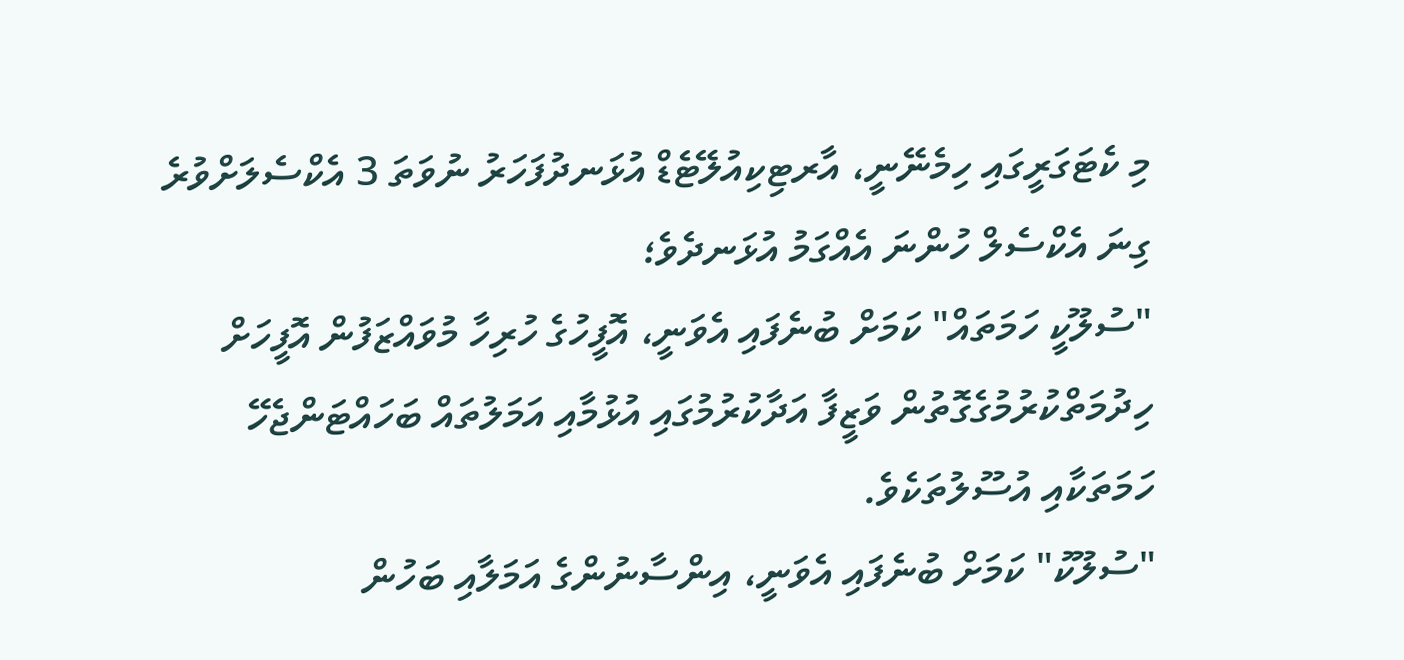މި ކެޓަގަރީގައި ހިމެނޭނީ، އާރޓިކިއުލޭޓެޑް އުޅަނދުފަހަރު ނުވަތަ 3 އެކްސެލަށްވުރެ ގިނަ އެކްސެލް ހުންނަ އެއްގަމު އުޅަނދެވެ؛
"ސުލޫކީ ހަމަތައް" ކަމަށް ބުނެފައި އެވަނީ، އޮފީހުގެ ހުރިހާ މުވައްޒަފުން އޮފީހަށް ހިދުމަތްކުރުމުގެގޮތުން ވަޒީފާ އަދާކުރުމުގައި އުޅުމާއި އަމަލުތައް ބަހައްޓަންޖެހޭ ހަމަތަކާއި އުސޫލުތަކެވެ.
"ސުލޫކު" ކަމަށް ބުނެފައި އެވަނީ، އިންސާނުންގެ އަމަލާއި ބަހުން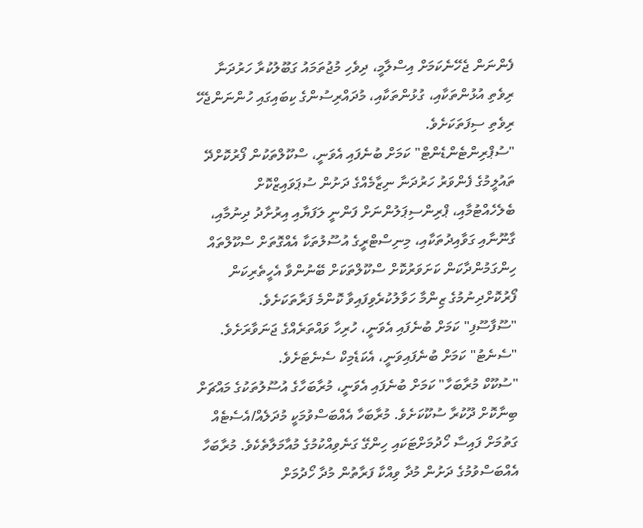ފެންނަން ޖެހޭނެކަމަށް އިސްލާމީ، ދިވެހި މުޖުތަމައު ގަބޫލުކުރާ ހަރުދަނާ ރިވެތި އުޅުންތަކާއި، ގުޅުންތަކާއި، މުދައްރިސުންގެ ކިބައިގައި ހުންނަންޖެހޭ ރިވެތި ސިފަތަކަށެވެ.
"ސުޕްރިންޓެންޑެންޓް" ކަމަށް ބުނެފައި އެވަނީ، ސްކޫލްތަކުން ފޯރުކޮށްދޭ ތައުލީމުގެ ފެންވަރު ހަރުދަނާ ނިޒާމެއްގެ ދަށުން ސުޕަވައިޒްކޮށް ބެލެހެއްޓުމާއި، ޕްރިންސިޕަލުންނަށް ފަންނީ ލަފަޔާއި އިރުށާދު ދިނުމާއި، ގާނޫނާއި ގަވާއިދުތަކާއި، މިނިސްޓްރީގެ އުސޫލުތަކާ އެއްގޮތަށް ސްކޫލްތައް ހިންގަމުންދާކަން ކަށަވަރުކޮށް ސްކޫލްތަކަށް ބޭނުންވާ އެހީތެރިކަން ފޯރުކޮށްދިނުމުގެ ޒިންމާ ހަވާލުކުރެވިފައިވާ ކޮންމެ ފަރާތަކަށެވެ.
"ސޫފާސޫފި" ކަމަށް ބުނެފައި އެވަނީ، ހުރިހާ ވައްތަރެއްގެ ޖަނަވާރަށެވެ.
"ސެނެޓު" ކަމަށް ބުނެފައިވަނީ، އެކަޑެމިކް ސެނެޓަށެވެ.
"ސުކޫކް މުރާބަހާ" ކަމަށް ބުނެފައި އެވަނީ، މުރާބަހާގެ އުސޫލުތަކުގެ މައްޗަށް ބިނާކޮށް ދޫކުރާ ސުކޫކަށެވެ. މުރާބަހާ އެއްބަސްވުމަކީ މުދަލެއް/އެސެޓެއް ގަތުމަށް ފައިސާ ހޯދުމަށްޓަކައި ހިންގޭ ގަނެވިއްކުމުގެ މުއާމަލާތެކެވެ. މުރާބަހާ އެއްބަސްވުމުގެ ދަށުން މުދާ ވިއްކާ ފަރާތުން މުދާ ހޯދުމަށް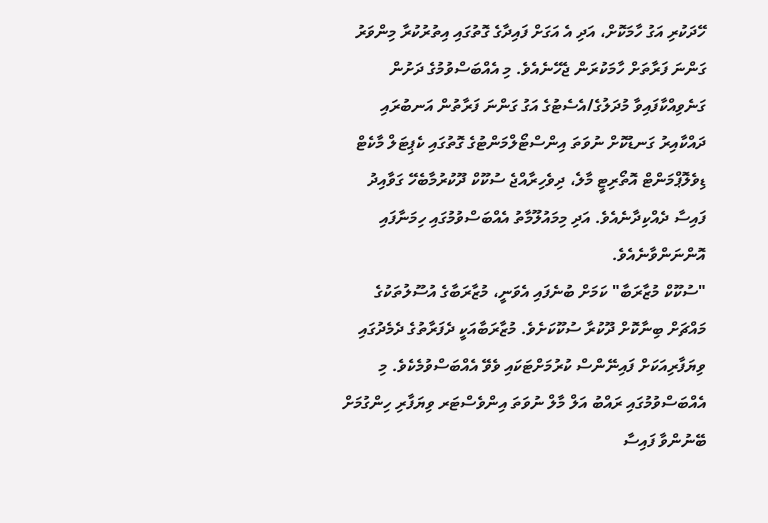ހޭދަކުރި އަގު ހާމަކޮށް، އަދި އެ އަގަށް ފައިދާގެ ގޮތުގައި އިތުރުކުރާ މިންވަރު ގަންނަ ފަރާތަށް ހާމަކުރަން ޖެހޭނެއެވެ. މި އެއްބަސްވުމުގެ ދަށުން ގަނެވިއްކާފައިވާ މުދަލުގެ/އެސެޓުގެ އަގު ގަންނަ ފަރާތުން އަނބުރައި ދައްކާއިރު ގަނޑުކޮށް ނުވަތަ އިންސްޓޯލްމަންޓުގެ ގޮތުގައި ކެޕިޓަލް މާކެޓް ޑިވެލޮޕްމަންޓް އޮތޯރިޓީ މާލެ، ދިވެހިރާއްޖެ ސުކޫކް ދޫކުރުމާބެހޭ ގަވާއިދު ފައިސާ ދެއްކިދާނެއެވެ. އަދި މިމައުލޫމާތު އެއްބަސްވުމުގައި ހިމަނާފައި އޮންނަންވާނެއެވެ.
"ސުކޫކް މުޒާރަބާ" ކަމަށް ބުނެފައި އެވަނީ، މުޒާރަބާގެ އުސޫލުތަކުގެ މައްޗަށް ބިނާކޮށް ދޫކުރާ ސުކޫކަށެވެ. މުޒާރަބާއަކީ ދެފަރާތުގެ ދެމެދުގައި ވިޔަފާރިއަކަށް ފައިނޭންސް ކުރުމަށްޓަކައި ވެވޭ އެއްބަސްވުމެކެވެ. މި އެއްބަސްވުމުގައި ރައްބު އަލް މާލް ނުވަތަ އިންވެސްޓަރ ވިޔަފާރި ހިންގުމަށް ބޭނުންވާ ފައިސާ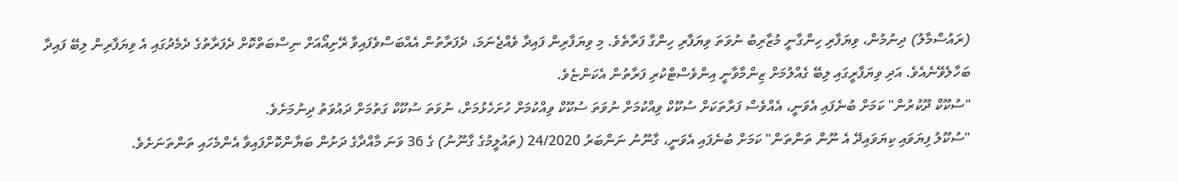(ރައުސްމާލު) ދިނުމުން، ވިޔަފާރި ހިންގާނީ މުޒާރިބު ނުވަތަ ވިޔަފާރި ހިންގާ ފަރާތެވެ. މި ވިޔަފާރިން ފައިދާ ވެއްޖެނަމަ، ދެފަރާތުން އެއްބަސްވެފައިވާ ރޭށިއޯއަށް ނިސްބަތްކޮށް ދެފަރާތުގެ ދެމެދުގައި އެ ވިޔަފާރިން ލިބޭ ފައިދާ ބަހާލެވޭނެއެވެ. އަދި ވިޔަފާރީގައި ލިބޭ ގެއްލުމަށް ޒިންމާވާނީ އިންވެސްޓްކުރި ފަރާތުން އެކަންޏެވެ.
"ސުކޫކް ދޫކުރުން" ކަމަށް ބުނެފައި އެވަނީ، އެއްވެސް ފަރާތަކަށް ސުކޫކް ވިއްކުމަށް ނުވަތަ ސުކޫކް ވިއްކުމަށް ހުށަހެޅުމަށް، ނުވަތަ ސުކޫކް ގަތުމަށް ދައުވަތު ދިނުމަށެވެ.
"ސުކޫލު ފިޔަވައި ކިޔަވައިދޭ އެ ނޫން ތަންތަން" ކަމަށް ބުނެފައި އެވަނީ، ގާނޫނު ނަންބަރު 24/2020 (ތައުލީމުގެ ގާނޫނު) ގެ 36 ވަނަ މާއްދާގެ ދަށުން ބަޔާންކޮށްފައިވާ އެންމެހައި ތަންތަނަށެވެ.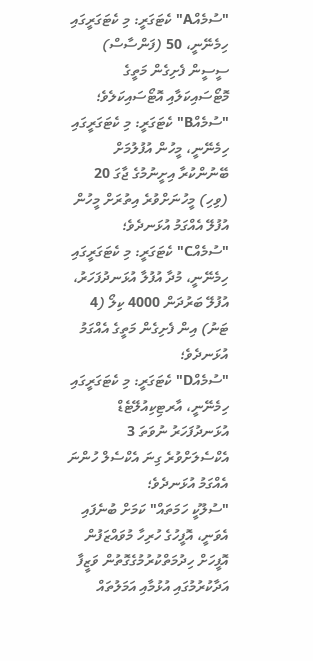"ސުމެއްA" ކެޓަގަރީ: މި ކެޓަގަރީގައި ހިމެނޭނީ، 50 (ފަންސާސް) ސީސީން ފެށިގެން މަތީގެ މޮޓޯސައިކަލާއި އޮޓޯސައިކަލެވެ؛
"ސުމެއްB" ކެޓަގަރީ: މި ކެޓަގަރީގައި ހިމެނޭނީ، މީހުން އުފުލުމަށް ބޭނުންކުރާ އިށީނުމުގެ ޖާގަ 20 (ވިހި) މީހުނަށްވުރެ އިތުރަށް މީހުން އުފުލޭ އެއްގަމު އުޅަނދެވެ؛
"ސުމެއްC" ކެޓަގަރީ: މި ކެޓަގަރީގައި ހިމެނޭނީ، މުދާ އުފުލާ އުޅަނދުފަހަރު، އުފުލޭ ބަރުދަން 4000 ކިލޯ (4 ޓަނު) އިން ފެށިގެން މަތީގެ އެއްގަމު އުޅަނދެވެ؛
"ސުމެއްD" ކެޓަގަރީ: މި ކެޓަގަރީގައި ހިމެނޭނީ، އާރޓިކިއުލޭޓެޑް އުޅަނދުފަހަރު ނުވަތަ 3 އެކްސެލަށްވުރެ ގިނަ އެކްސެލް ހުންނަ އެއްގަމު އުޅަނދެވެ؛
"ސުލޫކީ ހަމަތައް" ކަމަށް ބުނެފައި އެވަނީ، އޮފީހުގެ ހުރިހާ މުވައްޒަފުން އޮފީހަށް ހިދުމަތްކުރުމުގެގޮތުން ވަޒީފާ އަދާކުރުމުގައި އުޅުމާއި އަމަލުތައް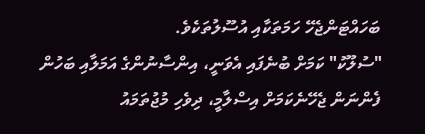ބަހައްޓަންޖެހޭ ހަމަތަކާއި އުސޫލުތަކެވެ.
"ސުލޫކު" ކަމަށް ބުނެފައި އެވަނީ، އިންސާނުންގެ އަމަލާއި ބަހުން ފެންނަން ޖެހޭނެކަމަށް އިސްލާމީ، ދިވެހި މުޖުތަމައު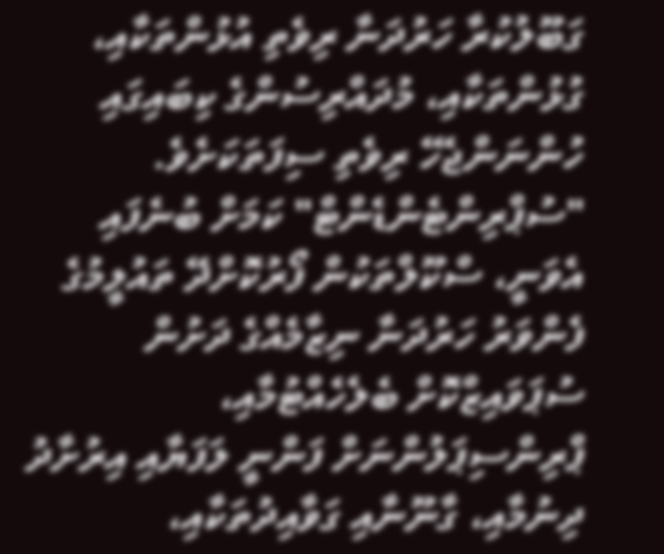ގަބޫލުކުރާ ހަރުދަނާ ރިވެތި އުޅުންތަކާއި، ގުޅުންތަކާއި، މުދައްރިސުންގެ ކިބައިގައި ހުންނަންޖެހޭ ރިވެތި ސިފަތަކަށެވެ.
"ސުޕްރިންޓެންޑެންޓް" ކަމަށް ބުނެފައި އެވަނީ، ސްކޫލްތަކުން ފޯރުކޮށްދޭ ތައުލީމުގެ ފެންވަރު ހަރުދަނާ ނިޒާމެއްގެ ދަށުން ސުޕަވައިޒްކޮށް ބެލެހެއްޓުމާއި، ޕްރިންސިޕަލުންނަށް ފަންނީ ލަފަޔާއި އިރުށާދު ދިނުމާއި، ގާނޫނާއި ގަވާއިދުތަކާއި،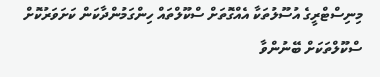މިނިސްޓްރީގެ އުސޫލުތަކާ އެއްގޮތަށް ސްކޫލްތައް ހިންގަމުންދާކަން ކަށަވަރުކޮށް ސްކޫލްތަކަށް ބޭނުންވާ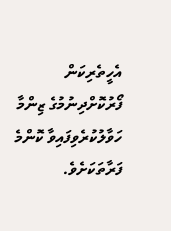އެހީތެރިކަން ފޯރުކޮށްދިނުމުގެ ޒިންމާ ހަވާލުކުރެވިފައިވާ ކޮންމެ ފަރާތަކަށެވެ.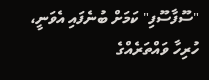"ސޫފާސޫފި" ކަމަށް ބުނެފައި އެވަނީ، ހުރިހާ ވައްތަރެއްގެ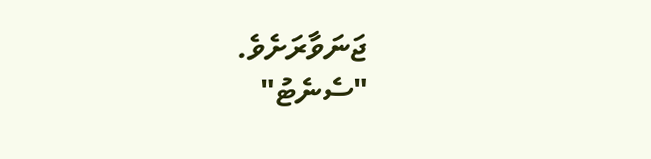ޖަނަވާރަށެވެ.
"ސެނެޓު"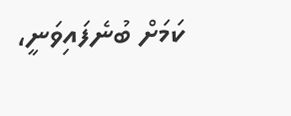ކަމަށް ބުނެފައިވަނީ،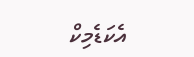އެކަޑެމިކް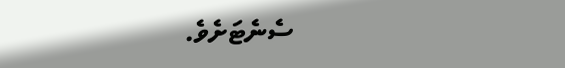ސެނެޓަށެވެ.